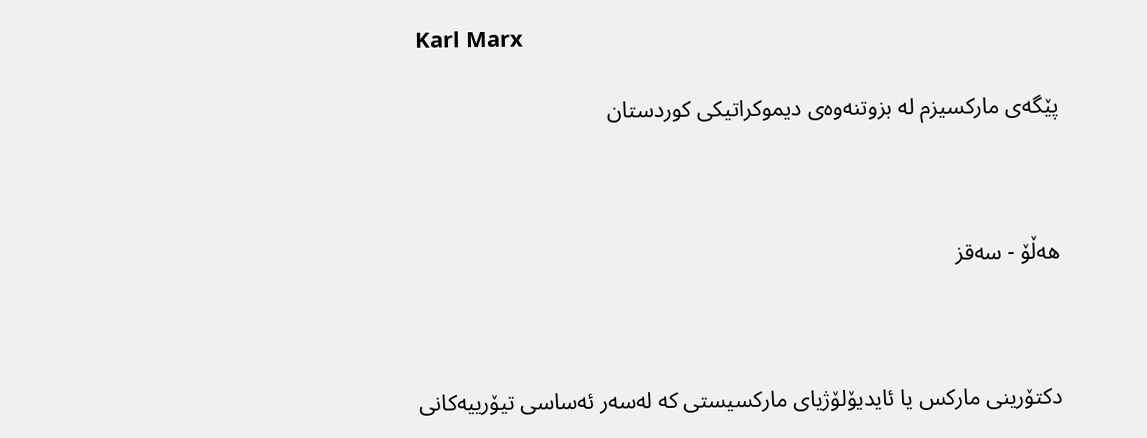Karl Marx

پێگه‌ی ماركسیزم له‌ بزوتنه‌وه‌ی دیموكراتیكی كوردستان



هه‌ڵۆ - سه‌قز



دكتۆرینی ماركس یا ئایدیۆلۆژیای ماركسیستی كه‌ له‌سه‌ر ئه‌ساسی تیۆرییه‌كانی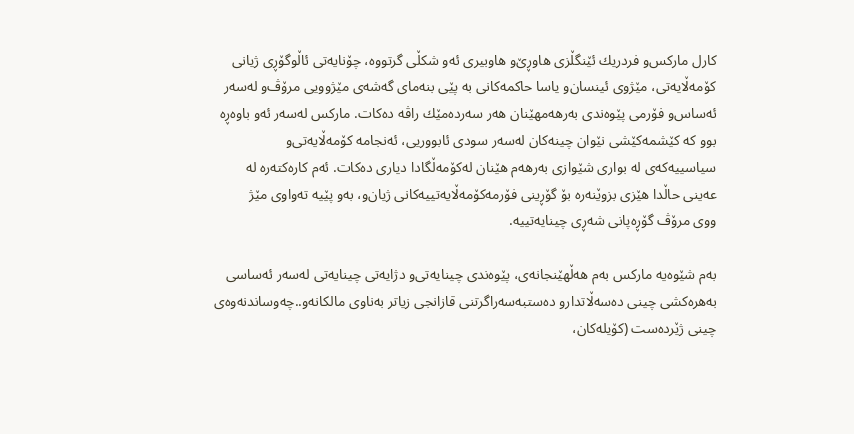كارل ماركس‌و فردریك ئێنگڵزی هاوڕێ‌و هاوبیری ئه‌و شكڵی گرتووه‌، چۆنایه‌تی ئاڵوگۆڕی ژیانی كۆمه‌ڵایه‌تی، مێژوی ئینسان‌و یاسا حاكمه‌كانی به‌ پێی بنه‌مای گه‌شه‌ی مێژوویی مرۆڤ‌و له‌سه‌ر ئه‌ساس‌و فۆرمی پێوه‌ندی به‌رهه‌مهێنان هه‌ر سه‌رده‌مێك راڤه‌ ده‌كات. ماركس له‌سه‌ر ئه‌و باوه‌ڕه‌ بوو كه‌ كێشمه‌كێشی نێوان چینه‌كان له‌سه‌ر سودی ئابووریی، ئه‌نجامه‌ كۆمه‌ڵایه‌تی‌و سیاسییه‌كه‌ی له‌ بواری شێوازی به‌رهه‌م هێنان له‌كۆمه‌ڵگادا دیاری ده‌كات. ئه‌م كاره‌كته‌ره‌ له‌ عه‌ینی حاڵدا هێزی بزوێنه‌ره‌ بۆ گۆڕینی فۆرمه‌كۆمه‌ڵایه‌تییه‌كانی ژیان‌و، به‌و پێیه‌ ته‌واوی مێژ       ووی مرۆڤ گۆڕه‌پانی شه‌ڕی چینایه‌تییه‌.

به‌م شێوه‌یه‌ ماركس به‌م هه‌ڵهێنجانه‌ی، پێوه‌ندی چینایه‌تی‌و دژایه‌تی چینایه‌تی له‌سه‌ر ئه‌ساسی به‌هره‌كشی چینی ده‌سه‌ڵاتدار‌و ده‌ستبه‌سه‌راگرتنی قازانجی زیاتر به‌ناوی مالكانه‌‌و..چه‌وساندنه‌وه‌ی چینی ژێرده‌ست (كۆیله‌كان،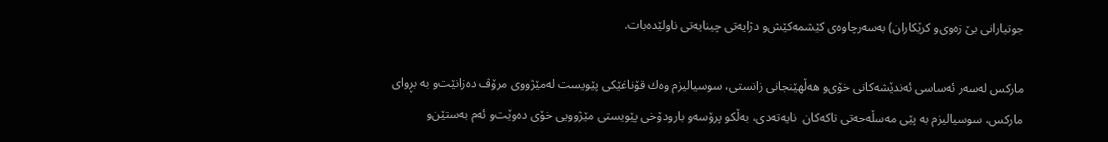جوتیارانی بێ زه‌وی‌و كرێكاران) به‌سه‌رچاوه‌ی كێشمه‌كێش‌و دژایه‌تی چینایه‌تی ناولێده‌بات.

ماركس له‌سه‌ر ئه‌ساسی ئه‌ندێشه‌كانی خۆی‌و هه‌ڵهێنجانی زانستی، سوسیالیزم وه‌ك قۆناغێكی پێویست له‌مێژووی مرۆڤ ده‌زانێت‌و به‌ بڕوای ماركس، سوسیالیزم به‌ پێی مه‌سڵه‌حه‌تی تاكه‌كان  نایه‌ته‌دی، به‌ڵكو پرۆسه‌و بارودۆخی پێویستی مێژوویی خۆی ده‌وێت‌و ئه‌م به‌ستێن‌و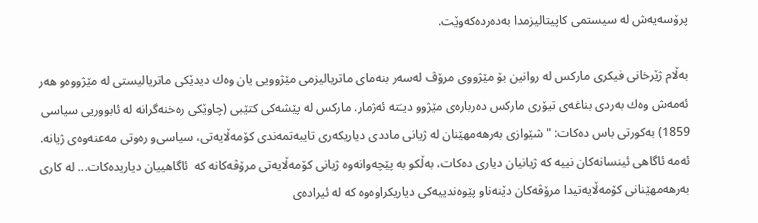پرۆسه‌یه‌ش له‌ سیستمی كاپیتالیزمدا به‌ده‌رده‌كه‌وێت.

به‌ڵام ژێرخانی فیكری ماركس له‌ روانین بۆ مێژووی مرۆڤ له‌سه‌ر بنه‌مای ماتریالیزمی مێژوویی یان وه‌ك دیدێكی ماتریالیستی له‌ مێژووه‌‌و هه‌ر ئه‌مه‌ش وه‌ك به‌ردی بناغه‌ی تیۆری ماركس ده‌رباره‌ی مێژوو دیـَته‌ ئه‌ژمار. ماركس له‌ پێشه‌كی كتێبی (چاوێکی ره‌خنه‌گرانه‌ له‌ ئابووریی سیاسی 1859) به‌كورتی باس ده‌كات: "شێوازی به‌رهه‌مهێنان له‌ ژیانی ماددی دیاریكه‌ری تایبه‌تمه‌ندی كۆمه‌ڵایه‌تی، سیاسی‌و ره‌وتی مه‌عنه‌وه‌ی ژیانه‌. ئه‌مه‌ ئاگاهی ئینسانه‌كان نییه‌ كه‌ ژیانیان دیاری ده‌كات، به‌ڵكو به‌ پێچه‌وانه‌وه‌ ژیانی كۆمه‌ڵایه‌تی مرۆڤه‌كانه‌ كه‌  ئاگاهییان دیاریده‌كات... له‌ كاری به‌رهه‌مهێنانی كۆمه‌ڵایه‌تیدا مرۆڤه‌كان دێنه‌ناو پێوه‌ندییه‌كی دیاریكراوه‌وه‌ كه‌ له‌ ئیراده‌ی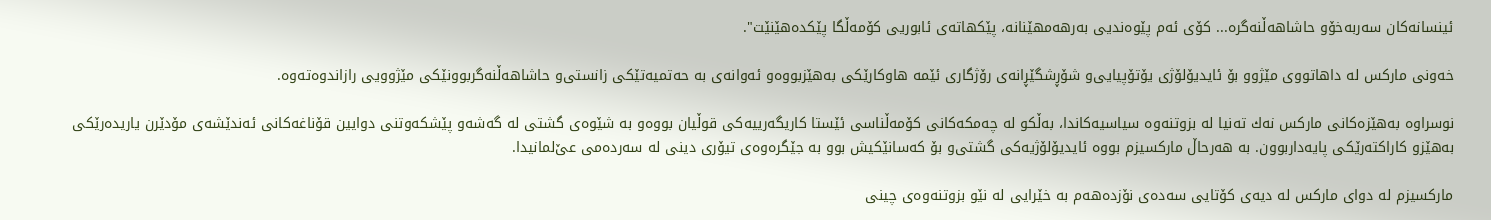ئینسانه‌كان سه‌ربه‌خۆ‌و حاشاهه‌ڵنه‌گره‌... كۆی ئه‌م پێوه‌ندیی به‌رهه‌مهێنانه‌، پێكهاته‌ی ئابوریی كۆمه‌ڵگا پێكده‌هێنێت".

خه‌ونی ماركس له‌ داهاتووی مێژوو بۆ ئایدیۆلۆژی یۆتۆپیایی‌و شۆڕشگێڕانه‌ی رۆژگاری ئێمه‌ هاوكارێكی به‌هێزبووه‌‌و ئه‌وانه‌ی به‌ حه‌تمیه‌تێكی زانستی‌و حاشاهه‌ڵنه‌گربوونێكی مێژوویی رازاندوه‌ته‌وه‌.

نوسراوه‌ به‌هێزه‌كانی ماركس نه‌ك ته‌نیا له‌ بزوتنه‌وه‌ سیاسیه‌كاندا، به‌ڵكو له‌ چه‌مكه‌كانی كۆمه‌ڵناسی ئێستا كاریگه‌رییه‌كی قوڵیان بووه‌‌و به‌ شێوه‌ی گشتی له‌ گه‌شه‌‌و پێشكه‌وتنی دوایین قۆناغه‌كانی ئه‌ندێشه‌ی مۆدێرن یاریده‌رێكی به‌هێز‌و كاراكته‌رێكی پایه‌داربوون. به‌ هه‌رحاڵ ماركسیزم بووه‌ ئایدیۆلۆژیه‌كی گشتی‌و بۆ كه‌سانێكیش بوو به‌ جێگره‌وه‌ی تیۆری دینی له‌ سه‌رده‌می عێ‌لمانیدا.

ماركسیزم له‌ دوای ماركس له‌ دیه‌ی كۆتایی سه‌ده‌ی نۆزده‌هه‌م به‌ خێرایی له‌ نێو بزوتنه‌وه‌ی چینی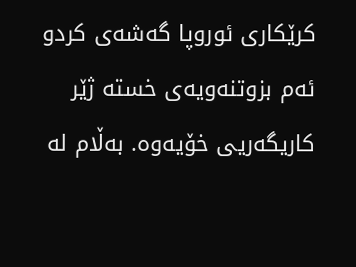كرێكاری ئوروپا گه‌شه‌ی كرد‌و ئه‌م بزوتنه‌ویه‌ی خسته‌ ژێر كاریگه‌ریی خۆیه‌وه‌. به‌ڵام له‌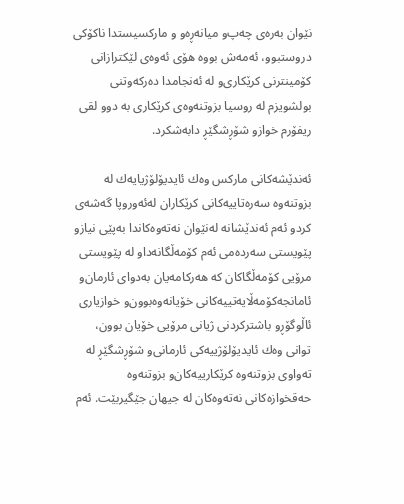نێوان به‌ره‌ی چه‌پ‌و میانه‌ڕه‌و و ماركسیستدا ناكۆكی دروستبوو، ئه‌مه‌ش بووه‌ هۆی ئه‌وه‌ی لێكترازانی كۆمینترنی كرێكاری‌و له‌ ئه‌نجامدا ده‌ركه‌وتنی بولشویزم له‌ روسیا بزوتنه‌وه‌ی كرێكاری به‌ دوو لقی ریفۆرم خواز‌و شۆڕشگێڕ دابه‌شكرد.

ئه‌ندێشه‌كانی ماركس وه‌ك ئایدیۆلۆژیایه‌ك له‌ بزوتنه‌وه‌ سه‌ره‌تاییه‌كانی كرێكاران له‌ئه‌وروپا گه‌شه‌ی كرد‌و ئه‌م ئه‌ندێشانه‌ له‌نێوان نه‌ته‌وه‌كاندا به‌پێی نیاز‌و پێویستی سه‌رده‌می ئه‌م كۆمه‌ڵگانه‌دا‌و له‌ پێویستی مرۆیی كۆمه‌ڵگاكان كه‌ هه‌ركامه‌یان به‌دوای ئارمان‌و ئامانجه‌كۆمه‌ڵایه‌تییه‌كانی خۆیانه‌وه‌بوون‌و خوازیاری ئاڵوگۆڕ‌و باشتركردنی ژیانی مرۆیی خۆیان بوون، توانی وه‌ك ئایدیۆلۆژییه‌كی ئارمانی‌و شۆڕشگێڕ له‌ ته‌واوی بزوتنه‌وه‌ كرێكارییه‌كان‌و بزوتنه‌وه‌ حه‌قخوازه‌كانی نه‌ته‌وه‌كان له‌ جیهان جێگیربێت. ئه‌م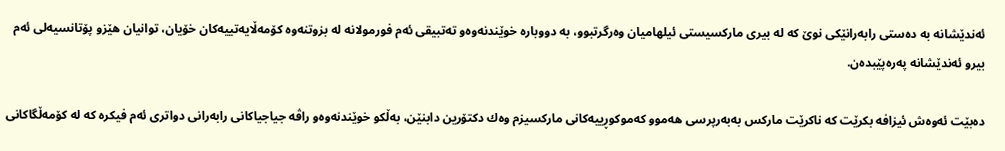ئه‌ندێشانه‌ به‌ ده‌ستی رابه‌رانێكی نوێ كه‌ له‌ بیری ماركسیستی ئیلهامیان وه‌رگرتبوو، به‌ دووباره‌ خوێندنه‌وه‌‌و ته‌تبیقی ئه‌م فورمولانه‌ له‌ بزوتنه‌وه‌ كۆمه‌ڵایه‌تییه‌كان خۆیان، توانیان هێز‌و پۆتانسیه‌لی ئه‌م بیرو ئه‌ندێشانه‌ په‌ره‌پێبده‌ن.

ده‌بێت ئه‌وه‌ش ئیزافه‌ بكرێت كه‌ ناكرێت ماركس به‌به‌رپرسی هه‌موو كه‌موكوڕییه‌كانی ماركسیزم وه‌ك دكتۆرین دابنێن، به‌ڵكو خوێندنه‌وه‌‌و راڤه‌ جیاجیاكانی رابه‌رانی دواتری ئه‌م فیكره‌ كه‌ له‌ كۆمه‌ڵگاكانی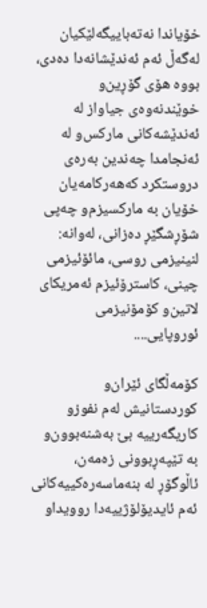خۆیاندا نه‌ته‌باییگه‌لێكیان له‌گه‌ڵ ئه‌م ئه‌ندێشانه‌دا ده‌دی، بووه‌ هۆی گۆڕین‌و خوێندنه‌وه‌ی جیاواز له‌ ئه‌ندێشه‌كانی ماركس‌و له‌ ئه‌نجامدا چه‌ندین به‌ره‌ی دروستكرد كه‌هه‌ركامه‌یان خۆیان به‌ ماركسیزم‌و چه‌پی شۆڕشگێڕ ده‌زانی، له‌وانه‌: لنینیزمی روسی، مائۆئیزمی چینی، كاسترۆئیزم ئه‌مریكای لاتین‌و كۆمۆنیزمی ئوروپایی....

كۆمه‌ڵگای ئێران‌و كوردستانیش له‌م نفوز‌و كاریگه‌رییه‌ بێ به‌شنه‌بوون‌و به‌ تێپه‌ڕبوونی زه‌مه‌ن، ئاڵوگۆڕ له‌ بنه‌ماسه‌ره‌كییه‌كانی ئه‌م ئایدیۆلۆژییه‌دا روویدا‌و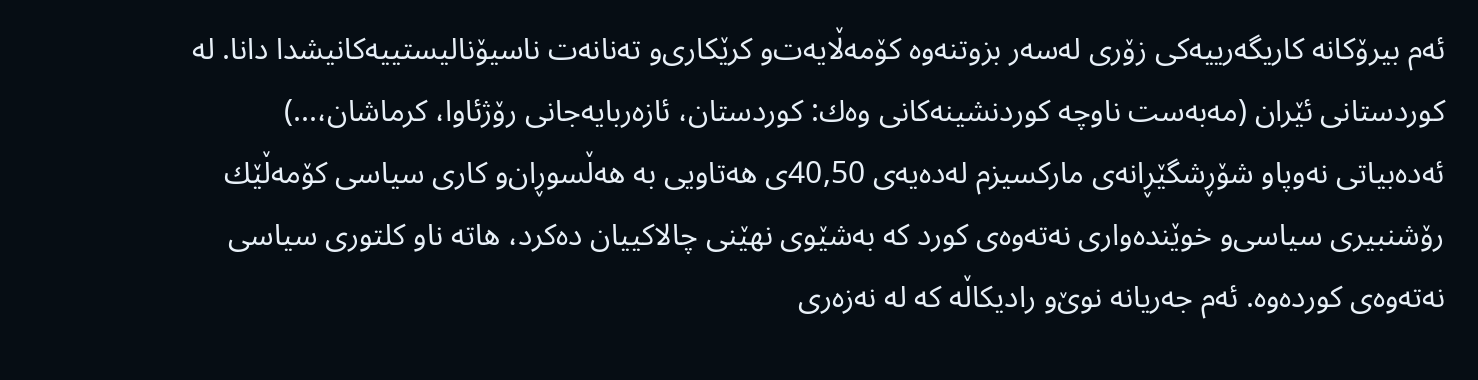ئه‌م بیرۆكانه‌ كاریگه‌رییه‌كی زۆری له‌سه‌ر بزوتنه‌وه‌ كۆمه‌ڵایه‌ت‌و كرێكاری‌و ته‌نانه‌ت ناسیۆنالیستییه‌كانیشدا دانا. له‌ كوردستانی ئێران (مه‌به‌ست ناوچه‌ كوردنشینه‌كانی وه‌ك: كوردستان، ئازه‌ربایه‌جانی رۆژئاوا، كرماشان،...) ئه‌ده‌بیاتی نه‌وپا‌و شۆڕشگێڕانه‌ی ماركسیزم له‌ده‌یه‌ی 40,50ی هه‌تاویی به‌ هه‌ڵسوڕان‌و كاری سیاسی كۆمه‌ڵێك رۆشنبیری سیاسی‌و خوێنده‌واری نه‌ته‌وه‌ی كورد كه‌ به‌شێوی نهێنی چالاكییان ده‌كرد، هاته‌ ناو كلتوری سیاسی نه‌ته‌وه‌ی كورده‌وه‌. ئه‌م جه‌ریانه‌ نوێ‌و رادیكاڵه‌ كه‌ له‌ نه‌زه‌ری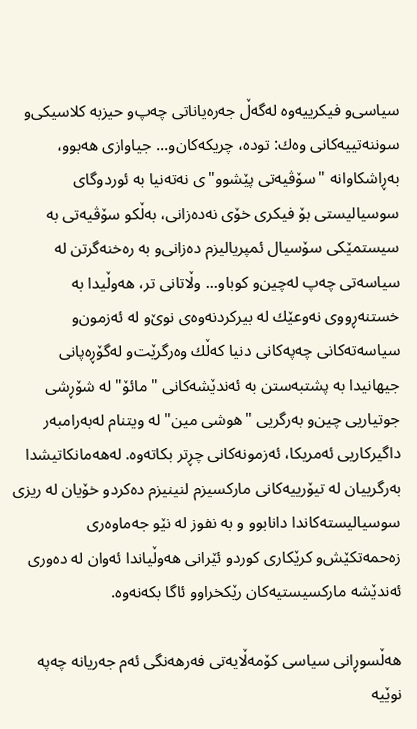سیاسی‌و فیكرییه‌وه‌ له‌گه‌ڵ جه‌ره‌یاناتی چه‌پ‌و حیزبه‌ كلاسیكی‌و سوننه‌تییه‌كانی وه‌ك: توده‌، چریكه‌كان‌و... جیاوازی هه‌بوو، به‌ڕاشكاوانه‌ "سۆڤیه‌تی پێشوو"ی نه‌ته‌نیا به‌ ئوردوگای سوسیالیستی بۆ فیكری خۆی نه‌ده‌زانی، به‌ڵكو سۆڤیه‌تی به‌ سیستمێكی سۆسیال ئمپریالیزم ده‌زانی‌و به‌ ره‌خنه‌گرتن له‌ سیاسه‌تی چه‌پ له‌چین‌و كوبا‌و... وڵاتانی تر، هه‌وڵیدا به‌ خستنه‌ڕووی نه‌وعێك له‌ بیركردنه‌وه‌ی نوێ‌و له‌ ئه‌زمون‌و سیاسه‌ته‌كانی چه‌په‌كانی دنیا كه‌ڵك وه‌رگرێت‌و له‌گۆڕه‌پانی جیهانیدا به‌ پشتبه‌ستن به‌ ئه‌ندێشه‌كانی "مائۆ" له‌ شۆڕشی جوتیاریی چین‌و به‌رگریی "هوشی مین" له‌ ویتنام له‌به‌رامبه‌ر داگیركاریی ئه‌مریكا، ئه‌زمونه‌كانی چڕتر بكاته‌وه‌. له‌هه‌مانكاتیشدا به‌رگرییان له‌ تیۆرییه‌كانی ماركسیزم لنینیزم ده‌كرد‌و خۆیان له‌ ریزی سوسیالیسته‌كاندا دانابوو و به‌ نفوز له‌ نێو جه‌ماوه‌ری زه‌حمه‌تكێش‌و كرێكاری كورد‌و ئێرانی هه‌وڵیاندا ئه‌وان له‌ ده‌وری ئه‌ندێشه‌ ماركسیستیه‌كان رێكخراوو ئاگا بكه‌نه‌وه‌.

هه‌ڵسوڕانی سیاسی كۆمه‌ڵایه‌تی فه‌رهه‌نگی ئه‌م جه‌ریانه‌ چه‌په‌ نوێیه‌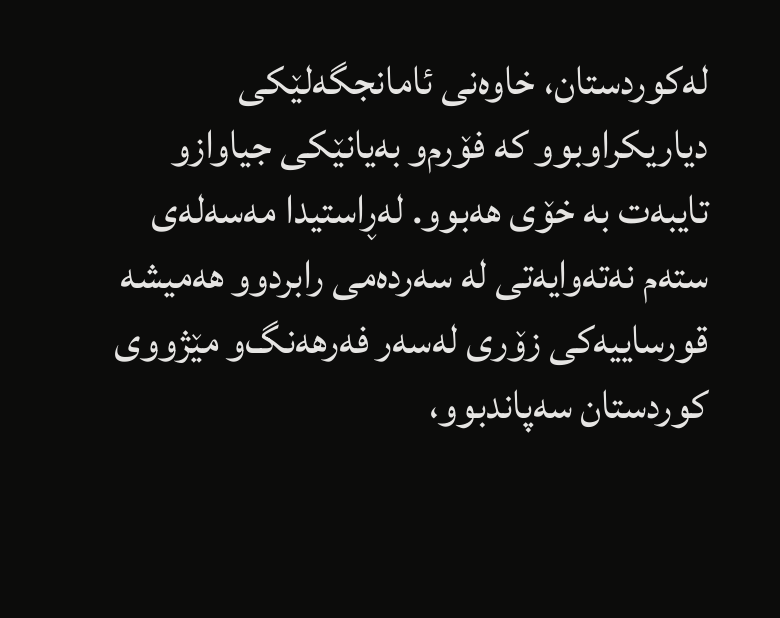له‌كوردستان، خاوه‌نی ئامانجگه‌لێكی دیاریكراوبوو كه‌ فۆرم‌و به‌یانێكی جیاواز‌و تایبه‌ت به‌ خۆی هه‌بوو. له‌ڕاستیدا مه‌سه‌له‌ی سته‌م نه‌ته‌وایه‌تی له‌ سه‌رده‌می رابردوو هه‌میشه‌ قورساییه‌كی زۆری له‌سه‌ر فه‌رهه‌نگ‌و مێژووی كوردستان سه‌پاندبوو،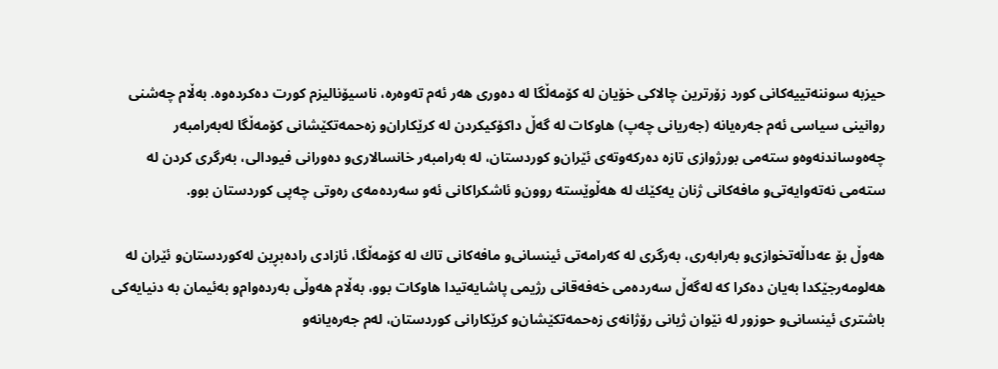حیزبه‌ سوننه‌تییه‌كانی كورد زۆرترین چالاكی خۆیان له‌ كۆمه‌ڵگا له‌ ده‌وری هه‌ر ئه‌م ته‌وه‌ره‌، ناسیۆنالیزم كورت ده‌كرده‌وه‌. به‌ڵام چه‌شنی روانینی سیاسی ئه‌م جه‌ره‌یانه‌ (جه‌ریانی چه‌پ) هاوكات له‌ گه‌ڵ داكۆكیكردن له‌ كرێكاران‌و زه‌حمه‌تكێشانی كۆمه‌ڵگا له‌به‌رامبه‌ر چه‌ه‌وساندنه‌وه‌‌و سته‌می بورژوازی تازه‌ ده‌ركه‌وته‌ی ئێران‌و كوردستان، له‌ به‌رامبه‌ر خانسالاری‌و ده‌ورانی فیودالی، به‌رگری كردن له‌ سته‌می نه‌ته‌وایه‌تی‌و مافه‌كانی ژنان یه‌كێك له‌ هه‌ڵوێسته‌ روون‌و ئاشكراكانی ئه‌و سه‌رده‌مه‌ی ره‌وتی چه‌پی كوردستان بوو.

هه‌وڵ بۆ عه‌داڵه‌تخوازی‌و به‌رابه‌ری، به‌رگری له‌ كه‌رامه‌تی ئینسانی‌و مافه‌كانی تاك له‌ كۆمه‌ڵگا، ئازادی راده‌بڕین له‌كوردستان‌و ئێران له‌ هه‌لومه‌رجێكدا به‌یان ده‌كرا كه‌ له‌گه‌ڵ سه‌رده‌می خه‌فه‌قانی رژیمی پاشایه‌تیدا هاوكات بوو، به‌ڵام هه‌وڵی به‌رده‌وام‌و به‌ئیمان به‌ دنیایه‌كی باشتری ئینسانی‌و حوزور له‌ نێوان ژیانی رۆژانه‌ی زه‌حمه‌تكێشان‌و كرێكارانی كوردستان، له‌م جه‌ره‌یانه‌‌و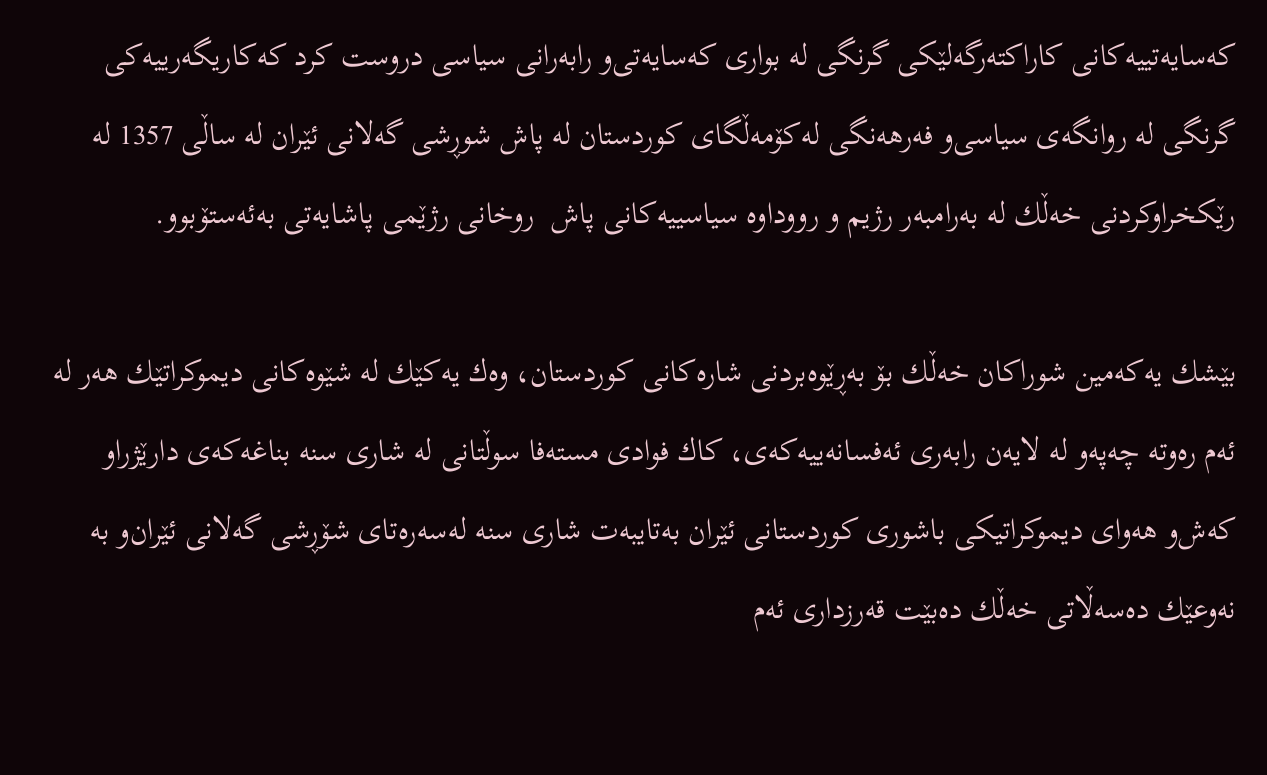كه‌سایه‌تییه‌كانی كاراكته‌رگه‌لێكی گرنگی له‌ بواری كه‌سایه‌تی‌و رابه‌رانی سیاسی دروست كرد كه‌كاریگه‌رییه‌كی گرنگی له‌ روانگه‌ی سیاسی‌و فه‌رهه‌نگی له‌كۆمه‌ڵگای كوردستان له‌ پاش شوڕشی گه‌لانی ئێران له‌ ساڵی 1357 له‌ رێكخراوكردنی خه‌ڵك له‌ به‌رامبه‌ر رژیم ‌و رووداوه‌ سیاسییه‌كانی پاش  روخانی رژێمی پاشایه‌تی به‌ئه‌ستۆبوو.

بێشك یه‌كه‌مین شوراكان خه‌ڵك بۆ به‌ڕێوه‌بردنی شاره‌كانی كوردستان، وه‌ك یه‌كێك له‌ شێوه‌كانی دیموكراتێك هه‌ر له‌ ئه‌م ره‌وته‌ چه‌په‌‌و له‌ لایه‌ن رابه‌ری ئه‌فسانه‌ییه‌كه‌ی، كاك فوادی مسته‌فا سوڵتانی له‌ شاری سنه‌ بناغه‌كه‌ی دارێژرا‌و كه‌ش‌و هه‌وای دیموكراتیكی باشوری كوردستانی ئێران به‌تایبه‌ت شاری سنه‌ له‌سه‌ره‌تای شۆڕشی گه‌لانی ئێران‌و به‌ نه‌وعێك ده‌سه‌ڵاتی خه‌ڵك ده‌بێت قه‌رزداری ئه‌م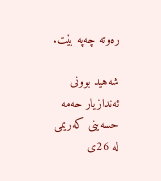ره‌وته‌ چه‌په‌ بێت.

شه‌هید بوونی ئه‌ندازیار حه‌مه‌ حسه‌ینی كه‌ریمی له‌ 26ی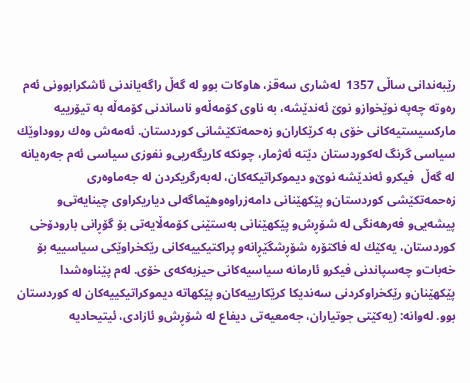رێبه‌ندانی ساڵی 1357  له‌شاری سه‌قز، هاوكات بوو له‌ گه‌ڵ راگه‌یاندنی ئاشكرابوونی ئه‌م ره‌وته‌ چه‌په‌ نوێخواز‌و نوێ ئه‌ندێشه‌، به‌ ناوی كۆمه‌ڵه‌‌و ناساندنی كۆمه‌ڵه‌ به‌ تیۆرییه‌ ماركسیستیه‌كانی خۆی به‌ كرێكاران‌و زه‌حمه‌تكێشانی كوردستان. ئه‌مه‌ش وه‌ك رووداوێك سیاسی گرنگ له‌كوردستان دێته‌ ئه‌ژمار، چونكه‌ كاریگه‌ریی‌و نفوزی سیاسی ئه‌م جه‌ره‌یانه‌ له‌ گه‌ڵ  فیكر‌و ئه‌ندێشه‌ نوێ‌و دیموكراتیكه‌كان، له‌به‌رگریكردن له‌ جه‌ماوه‌ری زه‌حمه‌تكێشی كوردستان‌و پێكهێنانی دامه‌زراوه‌‌وهێماگه‌لی دیاریكراوی چینایه‌تی‌و پیشه‌یی‌و فه‌رهه‌نگی له‌ شۆڕش‌و پێكهێنانی به‌ستێنی كۆمه‌ڵایه‌تی بۆ گۆڕانی بارودۆخی كوردستان، یه‌كێك له‌ فاكتۆره‌ شۆڕشگێڕانه‌‌و پراكتیكییه‌كانی رێكخراوێكی سیاسییه‌ بۆ خه‌بات‌و چه‌سپاندنی فیكر‌و ئارمانه‌ سیاسیه‌كانی حیزبه‌كه‌ی خۆی. له‌م پێناوه‌شدا پێكهێنان‌و رێكخراوكردنی سه‌ندیكا كرێكارییه‌كان‌و پێكهاته‌ دیموكراتیكییه‌كان له‌ كوردستان بوو. له‌وانه‌: (یه‌كێتی جوتیاران، جه‌معیه‌تی دیفاع له‌ شۆڕش‌و ئازادی، ئیتیحادیه‌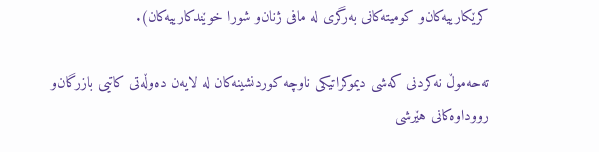كرێكارییه‌كان‌و كومیته‌كانی به‌رگری له‌ مافی ژنان‌و شورا خوێندكارییه‌كان).

ته‌حه‌موڵ نه‌كردنی كه‌شی دیموكراتیكی ناوچه‌ كوردنشینه‌كان له‌ لایه‌ن ده‌وڵه‌تی كاتیی بازرگان‌و رووداوه‌كانی هێرشی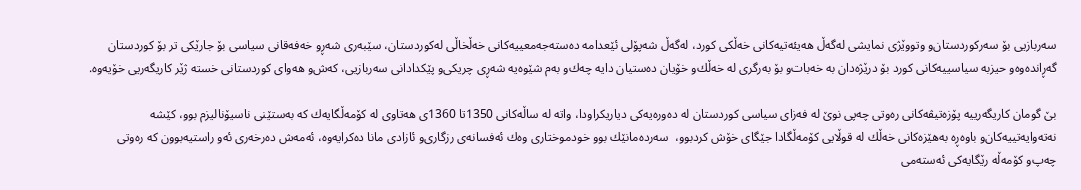سه‌ربازیی بۆ سه‌ركوردستان‌و وتووێژی نمایشی له‌گه‌ڵ هه‌یئه‌تیه‌كانی خه‌ڵكی كورد، له‌گه‌ڵ شه‌پۆلی ئێعدامه‌ ده‌سته‌جه‌معییه‌كانی خه‌ڵخاڵی له‌كوردستان، سێبه‌ری شه‌ڕو خه‌فه‌قانی سیاسی بۆ جارێكی تر بۆ كوردستان گه‌ڕانده‌وه‌‌و حیزبه‌ سیاسییه‌كانی كورد بۆ درێژه‌دان به‌ خه‌بات‌و بۆ به‌رگری له‌ خه‌ڵك‌و خۆیان ده‌ستیان دایه‌ چه‌ك‌و به‌م شێوه‌یه‌ شه‌ڕی چریكی‌و پێكدادانی سه‌ربازیی، كه‌ش‌و هه‌وای كوردستانی خسته‌ ژێر كاریگه‌ریی خۆیه‌وه‌.

بێ گومان كاریگه‌رییه‌ پۆزه‌تیڤه‌كانی ره‌وتی چه‌پی نوێ له‌ فه‌زای سیاسی كوردستان له‌ ده‌وره‌یه‌كی دیاریكراودا، واته‌ له‌ ساڵه‌كانی 1350تا 1360ی هه‌تاوی له‌ كۆمه‌ڵگایه‌ك كه‌ به‌ستێنی ناسیۆنالیزم بوو، كێشه‌ نه‌ته‌وایه‌تییه‌كان‌و باوه‌ڕه‌ به‌هێزه‌كانی خه‌ڵك له‌ قوڵایی كۆمه‌ڵگادا جێگای خۆش كردبوو،  سه‌رده‌مانێك بوو خودموختاری وه‌ك ئه‌فسانه‌ی رزگاری‌و ئازادی مانا ده‌كرایه‌وه‌، ئه‌مه‌ش ده‌رخه‌ری ئه‌و راستیه‌بوون كه‌ ره‌وتی چه‌پ‌و كۆمه‌ڵه‌ رێگایه‌كی ئه‌سته‌می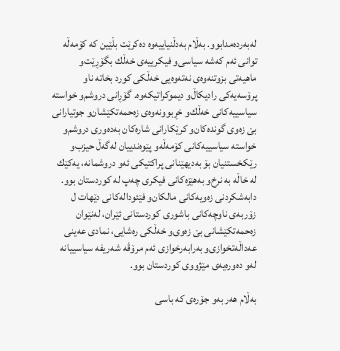له‌به‌رده‌مدابوو. به‌ڵام به‌دڵنیاییه‌وه‌ ده‌كرێت بڵێین كه‌ كۆمه‌ڵه‌ توانی ئه‌م كه‌شه‌ سیاسی‌و فیكرییه‌ی خه‌ڵك بگۆڕێت‌و ماهیه‌تی بزوتنه‌وه‌ی نه‌ته‌وه‌یی خه‌ڵكی كورد بخاته‌ ناو پرۆسه‌یه‌كی رادیكاڵ‌و دیموكراتیكه‌وه‌. گۆڕانی دروشم‌و خواسته‌ سیاسییه‌كانی خه‌ڵك‌و خڕبوونه‌وه‌ی زه‌حمه‌تكێشان‌و جوتیارانی بێ زه‌وی گونده‌كان‌و كرێكارانی شاره‌كان به‌ده‌وری دروشم‌و خواسته‌ سیاسییه‌كانی كۆمه‌ڵه‌‌و پێوه‌ندییان له‌گه‌ڵ حیزب‌و رێكخستنیان بۆ به‌دیهێنانی پراكتیكی ئه‌و دروشمانه‌، یه‌كێك له‌ خاڵه‌ به‌ نرخ‌و به‌هێزه‌كانی فیكری چه‌پ له‌ كوردستان بوو. دابه‌شكردنی زه‌ویه‌كانی مالكان‌و فێئوداله‌كانی دێهات ل زۆربه‌ی ناوچه‌كانی باشوری كوردستانی ئێران، له‌نێوان زه‌حمه‌تكێشانی بێ زه‌وی‌و خه‌ڵكی ره‌شایی، نمادی عه‌ینی عه‌داڵه‌تخوازی‌و به‌رابه‌رخوازی ئه‌م مرۆڤه‌ شه‌ریفه‌ سیاسییانه‌ له‌و ده‌وره‌یه‌ی مێژووی كوردستان بوو.

به‌ڵام هه‌ر به‌و جۆره‌ی كه‌ باسی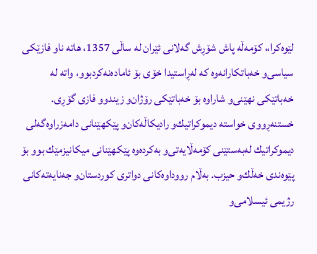لێوه‌كرا،، كۆمه‌ڵه‌ پاش شۆڕش گه‌لانی ئێران له‌ ساڵی 1357، هاته‌ ناو فازێكی سیاسی‌و خه‌باتكارانه‌وه‌ كه‌ له‌ڕاستیدا خۆی بۆ ئاماده‌نه‌كردبوو، واته‌ له‌ خه‌باتێكی نهێنی‌و شاراوه‌ بۆ خه‌باتێكی رۆژان‌و زیندوو فازی گۆڕی. خستنه‌ڕووی خواسته‌ دیموكراتیك‌و رادیكاڵه‌كان‌و پێكهێنانی دامه‌زراوه‌گه‌لی دیموكراتیك له‌به‌ستێنی كۆمه‌ڵایه‌تی‌و به‌كرده‌وه‌ پێكهێنانی میكانیزمێك بوو بۆ پێوه‌ندی خه‌ڵك‌و حیزب. به‌ڵام رووداوه‌كانی دواتری كوردستان‌و جه‌نایه‌ته‌كانی رژیمی ئیسلامی‌و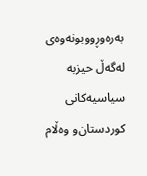به‌ره‌وڕووبونه‌وه‌ی له‌گه‌ڵ حیزبه‌ سیاسیه‌كانی كوردستان‌و وه‌ڵام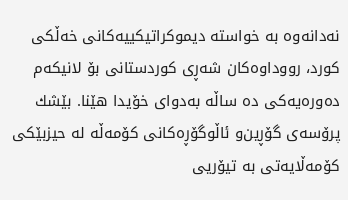نه‌دانه‌وه‌ به‌ خواسته‌ دیموكراتیكییه‌كانی خه‌ڵكی كورد، رووداوه‌كان شه‌ڕی كوردستانی بۆ لانیكه‌م ده‌وره‌یه‌كی ده‌ ساڵه‌ به‌دوای خۆیدا هێنا. بێشك پرۆسه‌ی گۆڕین‌و ئاڵوگۆڕه‌كانی كۆمه‌ڵه‌ له‌ حیزبێكی كۆمه‌ڵایه‌تی به‌ تیۆریی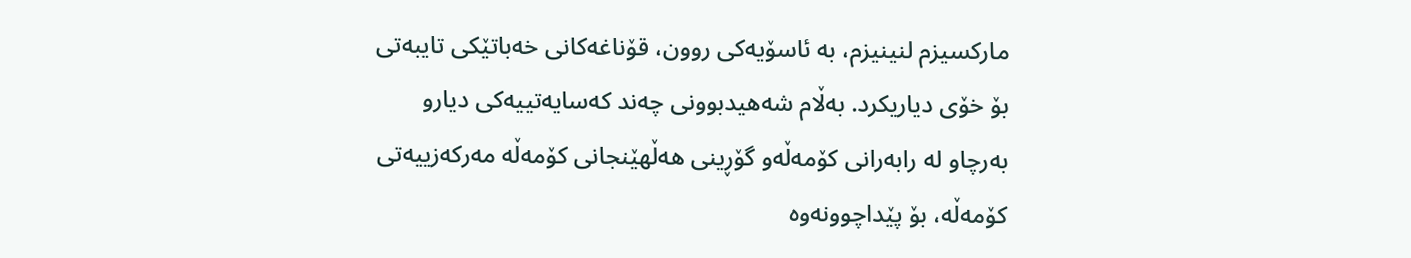ماركسیزم لنینیزم، به‌ ئاسۆیه‌كی روون، قۆناغه‌كانی خه‌باتێكی تایبه‌تی بۆ خۆی دیاریكرد. به‌ڵام شه‌هیدبوونی چه‌ند كه‌سایه‌تییه‌كی دیار‌و به‌رچاو له‌ رابه‌رانی كۆمه‌ڵه‌‌و گۆڕینی هه‌ڵهێنجانی كۆمه‌ڵه‌ مه‌ركه‌زییه‌تی كۆمه‌ڵه‌، بۆ پێداچوونه‌وه‌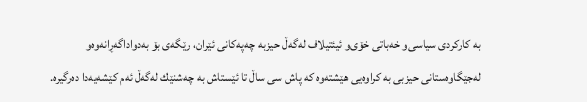به‌ كاركردی سیاسی‌و خه‌باتی خۆی‌و ئیئتیلاف له‌گه‌ڵ حیزبه‌ چه‌په‌كانی ئێران، رێگه‌ی بۆ به‌دواداگه‌ڕانه‌وه‌‌و له‌جێگاوه‌ستانی حیزبی به‌ كراوه‌یی هێشته‌وه‌ كه‌ پاش سی ساڵ تا ئێستاش به‌ چه‌شنێك له‌گه‌ڵ ئه‌م كێشه‌یه‌دا ده‌رگیره‌.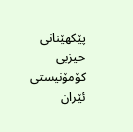پێكهێنانی حیزبی كۆمۆنیستی ئێران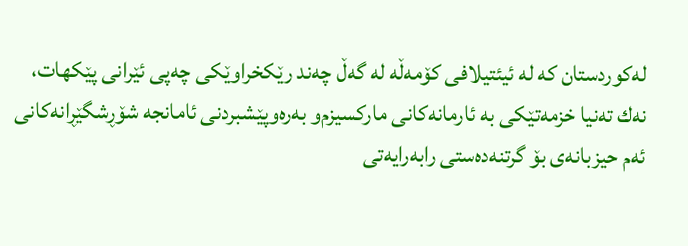له‌كوردستان كه‌ له‌ ئیئتیلافی كۆمه‌ڵه‌ له‌ گه‌ڵ چه‌ند رێكخراوێكی چه‌پی ئێرانی پێكهات، نه‌ك ته‌نیا خزمه‌تێكی به‌ ئارمانه‌كانی ماركسیزم‌و به‌ره‌وپێشبردنی ئامانجه‌ شۆڕشگێڕانه‌كانی ئه‌م حیزبانه‌ی بۆ گرتنه‌ده‌ستی رابه‌رایه‌تی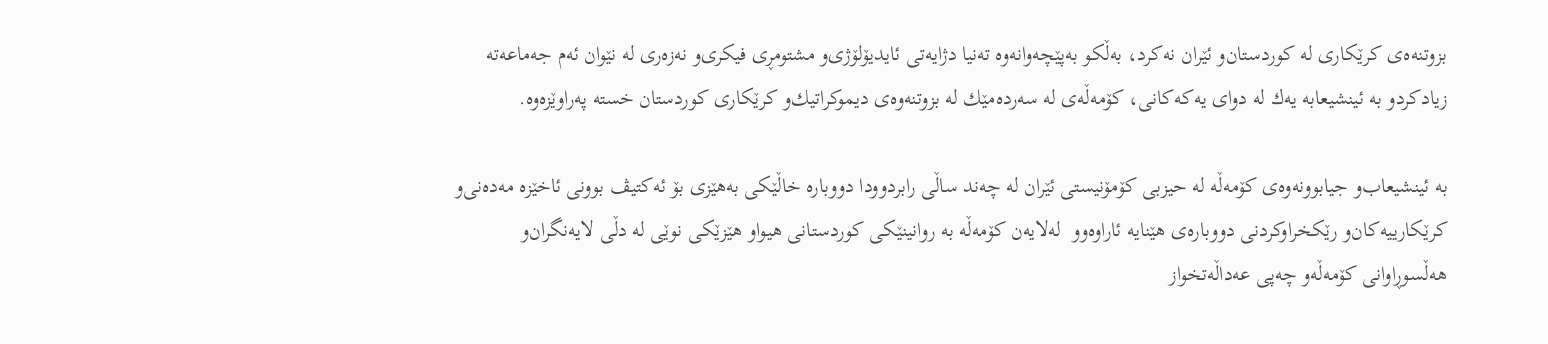بزوتنه‌ه‌ی كرێكاری له‌ كوردستان‌و ئێران نه‌كرد، به‌ڵكو به‌پێچه‌وانه‌وه‌ ته‌نیا دژایه‌تی ئایدیۆلۆژی‌و مشتومڕی فیكری‌و نه‌زه‌ری له‌ نێوان ئه‌م جه‌ماعه‌ته‌ زیادكرد‌و به‌ ئینشیعابه‌ یه‌ك له‌ دوای یه‌كه‌كانی، كۆمه‌ڵه‌ی له‌ سه‌رده‌مێك له‌ بزوتنه‌وه‌ی دیموكراتیك‌و كرێكاری كوردستان خسته‌ په‌راوێزه‌وه‌.

به‌ ئینشیعاب‌و جیابوونه‌وه‌ی كۆمه‌ڵه‌ له‌ حیزبی كۆمۆنیستی ئێران له‌ چه‌ند ساڵی رابردوودا دووباره‌ خاڵێكی به‌هێزی بۆ ئه‌كتیڤ بوونی ئاخێزه‌ مه‌ده‌نی‌و كرێكارییه‌كان‌و رێكخراوكردنی دووباره‌ی هێنایه‌ ئاراوه‌و‌و  له‌لایه‌ن كۆمه‌ڵه‌ به‌ روانینێكی كوردستانی هیوا‌و هێزێكی نوێی له‌ دڵی لایه‌نگران‌و هه‌ڵسوڕاوانی كۆمه‌ڵه‌‌و چه‌پی عه‌داڵه‌تخواز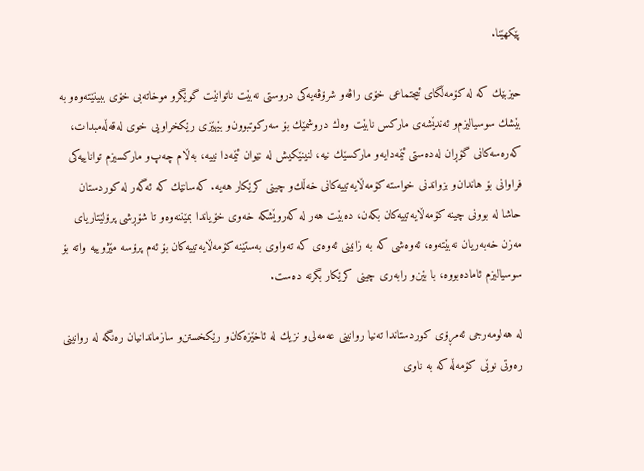پێكهێنا.

حیزبێك كه‌ له‌ كۆمه‌ڵگای ئیجتماعی خۆی راڤه‌‌و شرۆڤه‌یه‌كی دروستی نه‌بێت ناتوانێت گوێگر‌و موخاته‌بی خۆی ببینێته‌وه‌‌و به‌ بێشك سوسیالیزم‌و ئه‌ندێشه‌ی ماركس نابێت وه‌ك دروشمێك بۆ سه‌ركوتبوون‌و بێهێزی رێكخراویی خوی له‌قه‌ڵه‌مبدات، كه‌ره‌سه‌كانی گۆڕان له‌ده‌ستی ئێمه‌دایه‌‌و ماركسێك نیه‌، لنینێكیش له‌ نێوان ئێمه‌دا نییه‌، به‌ڵام چه‌پ‌و ماركسیزم تواناییه‌كی فراوانی بۆ هاندان‌و بزواندنی خواسته‌ كۆمه‌ڵایه‌تییه‌كانی خه‌ڵك‌و چینی كرێكار هه‌یه‌. كه‌سانێك كه‌ ئه‌گه‌ر له‌ كوردستان حاشا له‌ بوونی چینه‌ كۆمه‌ڵایه‌تییه‌كان بكه‌ن، ده‌بێت هه‌ر له‌ كه‌روێشكه‌ خه‌وی خۆیاندا بمێننه‌وه‌‌و تا شۆڕشی پرۆلێتاریای مه‌زن خه‌به‌ریان نه‌بێته‌وه‌، ئه‌وه‌شی كه‌ به‌ زانینی ئه‌وه‌ی كه‌ ته‌واوی به‌ستێنه‌ كۆمه‌ڵایه‌تییه‌كان بۆ ئه‌م پرۆسه‌ مێژوییه‌ واته‌ بۆ سوسیالیزم ئاماده‌بووه‌، با بێن‌و رابه‌ری چینی كرێكار بگرنه‌ ده‌ست.

له‌ هه‌لومه‌رجی ئه‌مڕۆی كوردستاندا ته‌نیا روانینی عه‌مه‌لی‌و نزیك له‌ ئاخێزه‌كان‌و رێكخستن‌و سازماندانیان ره‌نگه‌ له‌ روانینی ره‌وتی نوێی كۆمه‌ڵه‌ كه‌ به‌ ناوی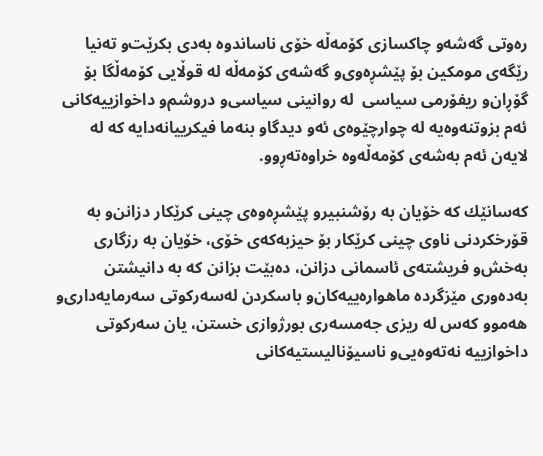ره‌وتی گه‌شه‌‌و چاكسازی كۆمه‌ڵه‌ خۆی ناساندوه‌ به‌دی بكرێت‌و ته‌نیا رێگه‌ی مومكین بۆ پێشڕه‌وی‌و گه‌شه‌ی كۆمه‌ڵه‌ له‌ قوڵایی كۆمه‌ڵگا بۆ گۆڕان‌و ریفۆرمی سیاسی  له‌ روانینی سیاسی‌و دروشم‌و داخوازییه‌كانی ئه‌م بزوتنه‌وه‌یه‌ له‌ چوارچێوه‌ی ئه‌و دیدگا‌و بنه‌ما فیكرییانه‌دایه‌ كه‌ له‌ لایه‌ن ئه‌م به‌شه‌ی كۆمه‌ڵه‌وه‌ خراوه‌ته‌ڕوو.

كه‌سانێك كه‌ خۆیان به‌ رۆشنبیر‌و پێشڕه‌وه‌ی چینی كرێكار دزانن‌و به‌ قۆرخكردنی ناوی چینی كرێكار بۆ حیزبه‌كه‌ی خۆی، خۆیان به‌ رزگاری به‌خش‌و فریشته‌ی ئاسمانی دزانن، ده‌بێت بزانن كه‌ به‌ دانیشتن به‌ده‌وری مێزگرده‌ ماهواره‌ییه‌كان‌و باسكردن له‌سه‌ركوتی سه‌رمایه‌داری‌و هه‌موو كه‌س له‌ ریزی جه‌مسه‌ری بورژوازی خستن، یان سه‌ركوتی داخوازییه‌ نه‌ته‌وه‌یی‌و ناسیۆنالیستیه‌كانی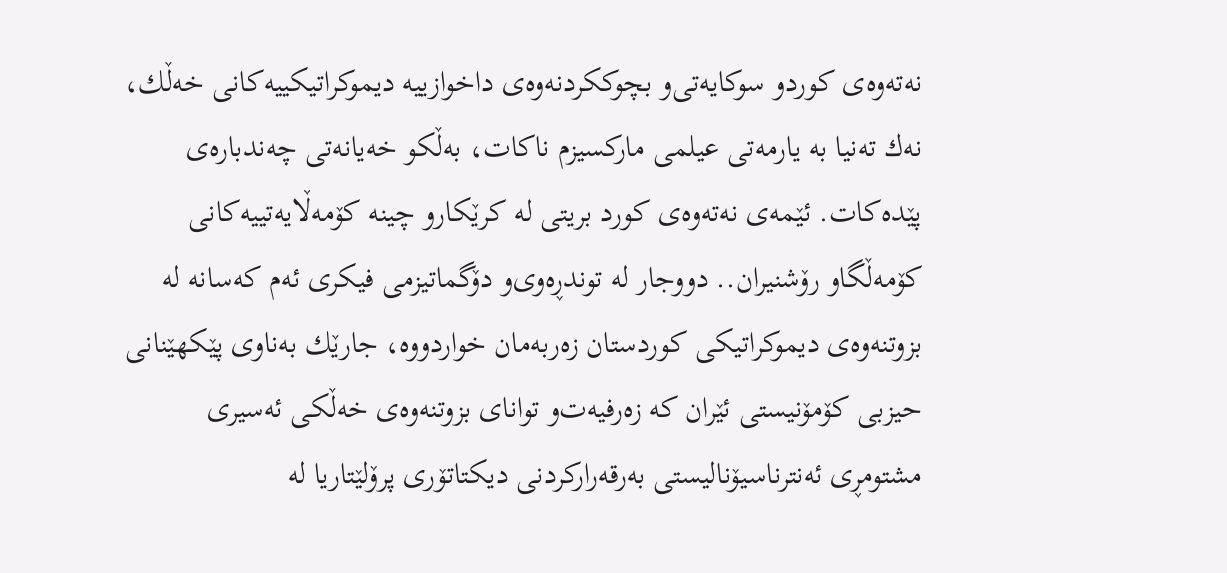نه‌ته‌وه‌ی كورد‌و سوكایه‌تی‌و بچوككردنه‌وه‌ی داخوازییه‌ دیموكراتیكییه‌كانی خه‌ڵك، نه‌ك ته‌نیا به‌ یارمه‌تی عیلمی ماركسیزم ناكات، به‌ڵكو خه‌یانه‌تی چه‌ندباره‌ی پێده‌كات. ئێمه‌ی نه‌ته‌وه‌ی كورد بریتی له‌ كرێكارو چینه‌ كۆمه‌ڵایه‌تییه‌كانی كۆمه‌ڵگا‌و رۆشنیران.. دووجار له‌ توندڕه‌وی‌و دۆگماتیزمی فیكری ئه‌م كه‌سانه‌ له‌ بزوتنه‌وه‌ی دیموكراتیكی كوردستان زه‌ربه‌مان خواردووه‌، جارێك به‌ناوی پێكهێنانی حیزبی كۆمۆنیستی ئێران كه‌ زه‌رفیه‌ت‌و توانای بزوتنه‌وه‌ی خه‌ڵكی ئه‌سیری مشتومڕی ئه‌نترناسیۆنالیستی به‌رقه‌راركردنی دیكتاتۆری پرۆلێتاریا له‌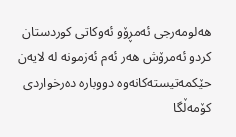هه‌لومه‌رجی ئه‌مڕۆ‌و ئه‌وكاتی كوردستان كرد‌و ئه‌مرۆش هه‌ر ئه‌م ئه‌زمونه‌ له‌ لایه‌ن حێكمه‌تیسته‌كانه‌وه‌ دووباره‌ ده‌رخواردی كۆمه‌ڵگا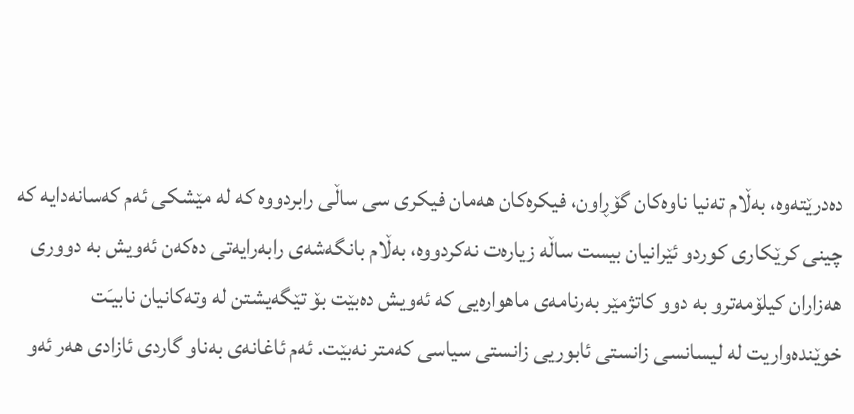ده‌درێته‌وه‌، به‌ڵام ته‌نیا ناوه‌كان گۆڕاون، فیكره‌كان هه‌مان فیكری سی ساڵی رابردووه‌ كه‌ له‌ مێشكی ئه‌م كه‌سانه‌دایه‌ كه‌ چینی كرێكاری كورد‌و ئێرانیان بیست ساڵه‌ زیاره‌ت نه‌كردووه‌، به‌ڵام بانگه‌شه‌ی رابه‌رایه‌تی ده‌كه‌ن ئه‌ویش به‌ دووری هه‌زاران كیلۆمه‌تر‌و به‌ دوو كاتژمێر به‌رنامه‌ی ماهواره‌یی كه‌ ئه‌ویش ده‌بێت بۆ تێگه‌یشتن له‌ وته‌كانیان نابیـَت خوێنده‌واریت له‌ لیسانسی زانستی ئابوریی زانستی سیاسی كه‌متر نه‌بێت. ئه‌م ئاغانه‌ی به‌ناو گاردی ئازادی هه‌ر ئه‌و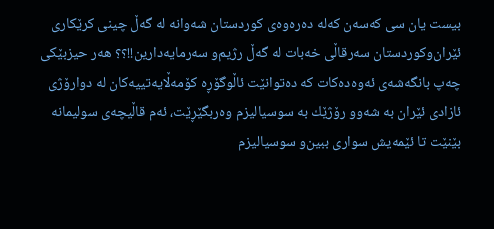بیست یان سی كه‌سه‌ن كه‌له‌ ده‌ره‌وه‌ی كوردستان شه‌وانه‌ له‌ گه‌ڵ چینی كرێكاری ئێران‌وكوردستان سه‌رقاڵی خه‌بات له‌ گه‌ڵ رژیم‌و سه‌رمایه‌دارین!!؟؟ هه‌ر حیزبێكی چه‌پ بانگه‌شه‌ی ئه‌وه‌ده‌كات كه‌ ده‌توانێت ئاڵوگۆڕه‌ كۆمه‌ڵایه‌تییه‌كان له‌ دوارۆژی ئازادی ئێران به‌ شه‌وو رۆژێك به‌ سوسیالیزم وه‌ربگێڕێت، ئه‌م قاڵیچه‌ی سولیمانه‌ بێنێت تا ئێمه‌یش سواری ببین‌و سوسیالیزم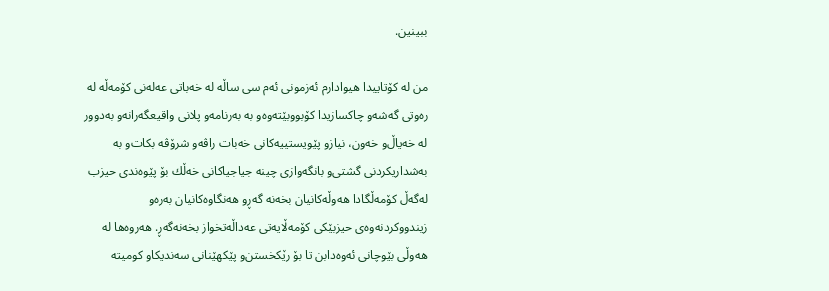ببینین.

من له‌ كۆتاییدا هیوادارم ئه‌زمونی ئه‌م سی ساڵه‌ له‌ خه‌باتی عه‌له‌نی كۆمه‌ڵه‌ له‌ ره‌وتی گه‌شه‌و چاكسازیدا كۆبووبێته‌وه‌‌و به‌ به‌رنامه‌و پلانی واقیعگه‌رانه‌‌و به‌دوور له‌ خه‌یاڵ‌و خه‌ون، نیاز‌و پێویستییه‌كانی خه‌بات راڤه‌‌و شرۆڤه‌ بكات‌و به‌ به‌شداریكردنی گشتی‌و بانگه‌وازی چینه‌ جیاجیاكانی خه‌ڵك بۆ پێوه‌ندی حیزب له‌گه‌ڵ كۆمه‌ڵگادا هه‌وڵه‌كانیان بخه‌نه‌ گه‌ڕ‌و هه‌نگاوه‌كانیان به‌ره‌و زیندووكردنه‌وه‌ی حیزبێكی كۆمه‌ڵایه‌تی عه‌داڵه‌تخواز بخه‌نه‌گه‌ڕ. هه‌روه‌ها له‌ هه‌وڵی بێوچانی ئه‌وه‌دابن تا بۆ رێكخستن‌و پێكهێنانی سه‌ندیكا‌و كومیته‌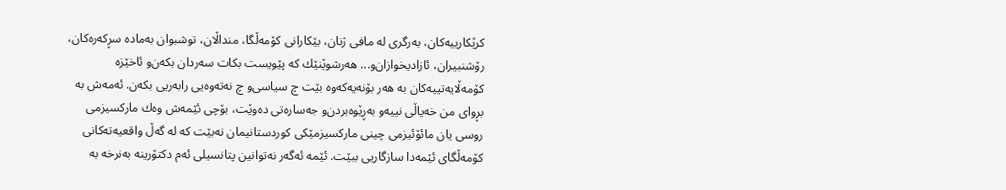كرێكارییه‌كان، به‌رگری له‌ مافی ژنان، بێكارانی كۆمه‌ڵگا، منداڵان، توشبوان به‌ماده‌ سڕكه‌ره‌كان، رۆشنبیران، ئازادیخوازان‌و... هه‌رشوێنێك كه‌ پێویست بكات سه‌ردان بكه‌ن‌و ئاخێزه‌ كۆمه‌ڵایه‌تییه‌كان به‌ هه‌ر بۆنه‌یه‌كه‌وه‌ بێت چ سیاسی‌و چ نه‌ته‌وه‌یی رابه‌ریی بكه‌ن. ئه‌مه‌ش به‌ بڕوای من خه‌یاڵی نییه‌‌و به‌ڕێوه‌بردن‌و جه‌ساره‌تی ده‌وێت، بۆچی ئێمه‌ش وه‌ك ماركسیزمی روسی یان مائۆئیزمی چینی ماركسیزمێكی كوردستانیمان نه‌بێت كه‌ له‌ گه‌ڵ واقعیه‌ته‌كانی كۆمه‌ڵگای ئێمه‌دا سازگاریی ببێت. ئێمه‌ ئه‌گه‌ر نه‌توانین پتانسیلی ئه‌م دكتۆرینه‌ به‌نرخه‌ به‌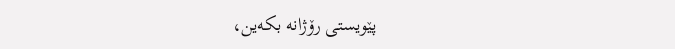پێویستی رۆژانه‌ بكه‌ین،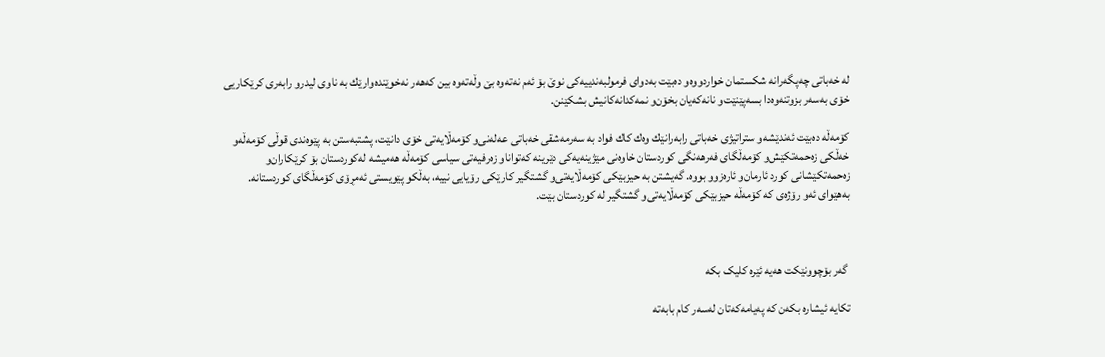له‌ خه‌باتی چه‌پگه‌رانه‌ شكستمان خواردووه‌‌و ده‌بێت به‌دوای فرمولبه‌ندییه‌كی نوێ بۆ ئه‌م نه‌ته‌وه‌ بێ وڵه‌ته‌وه‌ بین كه‌هه‌ر نه‌خوێنده‌وارێك به‌ ناوی لیدر‌و رابه‌ری كرێكاریی خۆی به‌سه‌ر بزوتنه‌وه‌دا بسه‌پێنێت‌و نانه‌كه‌یان بخۆن‌و نمه‌كدانه‌كانیش بشكێنن.

كۆمه‌ڵه‌ ده‌بێت ئه‌ندێشه‌‌و ستراتیژی خه‌باتی رابه‌رانێك وه‌ك كاك فواد به‌ سه‌رمه‌شقی خه‌باتی عه‌له‌نی‌و كۆمه‌ڵایه‌تی خۆی دانێت، پشتبه‌ستن به‌ پێوه‌ندی قوڵی كۆمه‌ڵه‌‌و خه‌ڵكی زه‌حمه‌تكێش‌و كۆمه‌ڵگای فه‌رهه‌نگی كوردستان خاوه‌نی مێژینه‌یه‌كی دێرینه‌ كه‌توانا‌و زه‌رفیه‌تی سیاسی كۆمه‌ڵه‌ هه‌میشه‌ له‌كوردستان بۆ كرێكاران‌و زه‌حمه‌تكێشانی كورد ئارمان‌و ئاره‌زوو بووه‌. گه‌یشتن به‌ حیزبێكی كۆمه‌ڵایه‌تی‌و گشتگیر كارێكی رۆیایی نییه‌، به‌ڵكو پێویستی ئه‌مڕۆی كۆمه‌ڵگای كوردستانه‌. به‌هێوای ئه‌و رۆژه‌ی كه‌ كۆمه‌ڵه‌ حیزبێكی كۆمه‌ڵایه‌تی‌و گشتگیر له‌ كوردستان بێت.



 گه‌ر بۆچوونێکت هه‌یه‌ ئێره‌ کلیک بکه

تکایه‌ ئیشاره‌ بکه‌ن که‌ په‌یامه‌که‌تان له‌سه‌ر کام بابه‌ته‌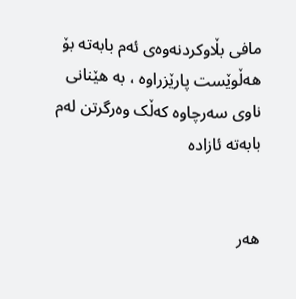مافی بڵاوکردنه‌وه‌ی ئه‌م بابه‌ته‌ بۆ هه‌ڵوێست پارێزراوه‌ ، به‌‌ هێنانی ناوی سه‌رچاوه‌ که‌ڵک وه‌رگرتن له‌م بابه‌ته‌ ئازاده‌


هه‌ر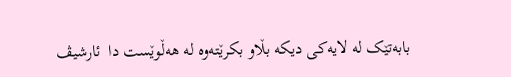بابه‌تێک له‌ لایه‌کی دیکه‌ بڵاو بکرێته‌وه‌ له هه‌ڵوێست دا  ئارشیڤ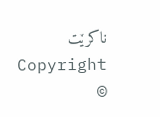ناکرێت      Copyright ©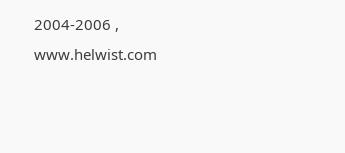2004-2006 , www.helwist.com